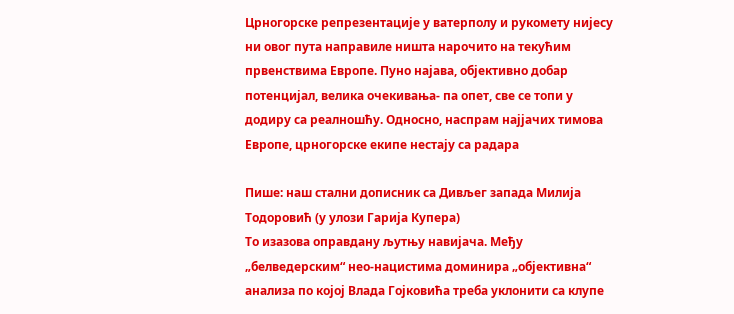Црногорске репрезентације у ватерполу и рукомету нијесу ни овог пута направиле ништа нарочито на текућим првенствима Европе. Пуно најава, објективно добар потенцијал, велика очекивања- па опет, све се топи у додиру са реалношћу. Односно, наспрам најјачих тимова Европе, црногорске екипе нестају са радара

Пише: наш стални дописник са Дивљег запада Милија Тодоровић (у улози Гарија Купера)
То изазова оправдану љутњу навијача. Међу „белведерским“ нео-нацистима доминира „објективна“ анализа по којој Влада Гојковића треба уклонити са клупе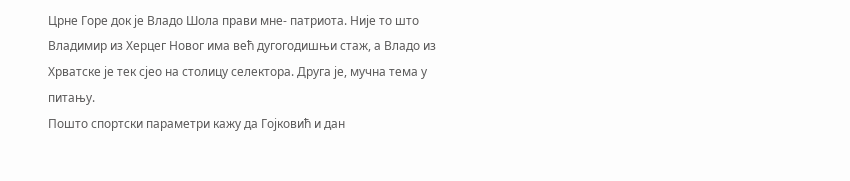Црне Горе док је Владо Шола прави мне- патриота. Није то што Владимир из Херцег Новог има већ дугогодишњи стаж, а Владо из Хрватске је тек сјео на столицу селектора. Друга је, мучна тема у питању.
Пошто спортски параметри кажу да Гојковић и дан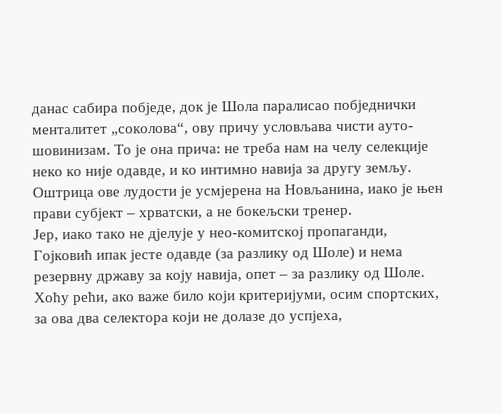данас сабира побједе, док је Шола паралисао побједнички менталитет „соколова“, ову причу условљава чисти ауто-шовинизам. То је она прича: не треба нам на челу селекције неко ко није одавде, и ко интимно навија за другу земљу. Оштрица ове лудости је усмјерена на Новљанина, иако је њен прави субјект – хрватски, а не бокељски тренер.
Јер, иако тако не дјелује у нео-комитској пропаганди, Гојковић ипак јесте одавде (за разлику од Шоле) и нема резервну државу за коју навија, опет – за разлику од Шоле. Хоћу рећи, ако важе било који критеријуми, осим спортских, за ова два селектора који не долазе до успјеха,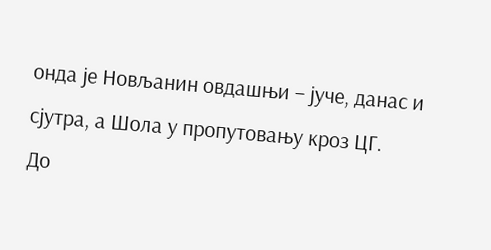онда је Новљанин овдашњи – јуче, данас и сјутра, а Шола у пропутовању кроз ЦГ.
До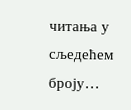читања у сљедећем броју…